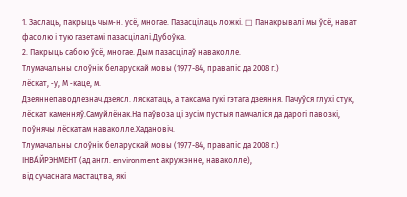1. Заслаць, пакрыць чым‑н. усё, многае. Пазасцілаць ложкі. □ Панакрывалі мы ўсё, нават фасолю і тую газетамі пазасцілалі.Дубоўка.
2. Пакрыць сабою ўсё, многае. Дым пазасцілаў наваколле.
Тлумачальны слоўнік беларускай мовы (1977-84, правапіс да 2008 г.)
лёскат, ‑у, М ‑каце, м.
Дзеяннепаводлезнач.дзеясл. ляскатаць, а таксама гукі гэтага дзеяння. Пачуўся глухі стук, лёскат каменняў.Самуйлёнак.На паўвоза ці зусім пустыя памчаліся да дарогі павозкі, поўнячы лёскатам наваколле.Хадановіч.
Тлумачальны слоўнік беларускай мовы (1977-84, правапіс да 2008 г.)
ІНВА́ЙРЭНМЕНТ (ад англ. environment акружэнне, наваколле),
від сучаснага мастацтва, які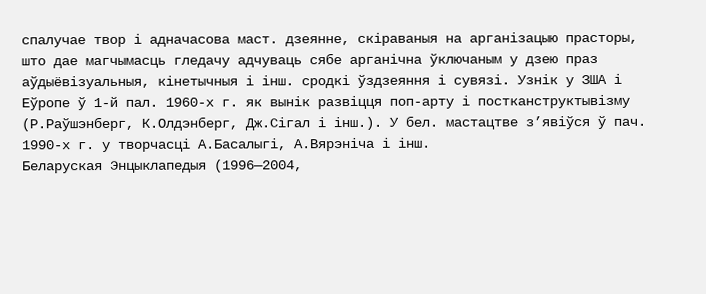спалучае твор і адначасова маст. дзеянне, скіраваныя на арганізацыю прасторы, што дае магчымасць гледачу адчуваць сябе арганічна ўключаным у дзею праз аўдыёвізуальныя, кінетычныя і інш. сродкі ўздзеяння і сувязі. Узнік у ЗША і Еўропе ў 1-й пал. 1960-х г. як вынік развіцця поп-арту і постканструктывізму (Р.Раўшэнберг, К.Олдэнберг, Дж.Сігал і інш.). У бел. мастацтве з’явіўся ў пач. 1990-х г. у творчасці А.Басалыгі, А.Вярэніча і інш.
Беларуская Энцыклапедыя (1996—2004,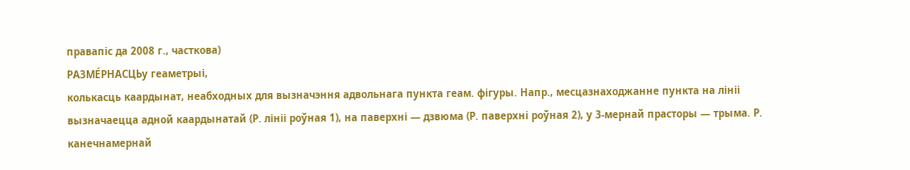правапіс да 2008 г., часткова)
РАЗМЕ́РНАСЦЬу геаметрыі,
колькасць каардынат, неабходных для вызначэння адвольнага пункта геам. фігуры. Напр., месцазнаходжанне пункта на лініі вызначаецца адной каардынатай (Р. лініі роўная 1), на паверхні — дзвюма (Р. паверхні роўная 2), у 3-мернай прасторы — трыма. Р. канечнамернай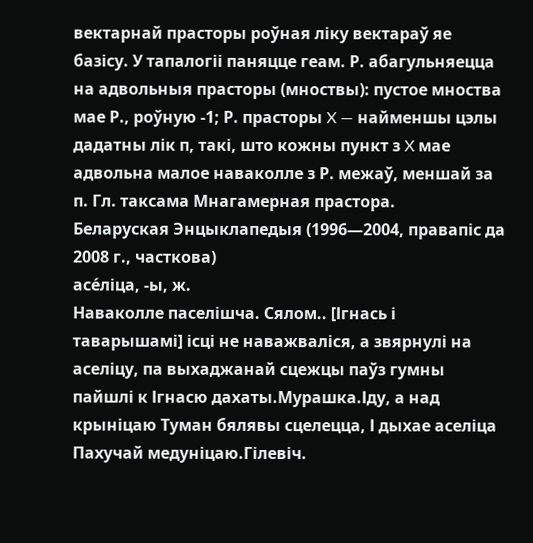вектарнай прасторы роўная ліку вектараў яе базісу. У тапалогіі паняцце геам. Р. абагульняецца на адвольныя прасторы (мноствы): пустое мноства мае Р., роўную -1; Р. прасторы X — найменшы цэлы дадатны лік п, такі, што кожны пункт з X мае адвольна малое наваколле з Р. межаў, меншай за п. Гл. таксама Мнагамерная прастора.
Беларуская Энцыклапедыя (1996—2004, правапіс да 2008 г., часткова)
асе́ліца, ‑ы, ж.
Наваколле паселішча. Сялом.. [Ігнась і таварышамі] ісці не наважваліся, а звярнулі на аселіцу, па выхаджанай сцежцы паўз гумны пайшлі к Ігнасю дахаты.Мурашка.Іду, а над крыніцаю Туман бялявы сцелецца, І дыхае аселіца Пахучай медуніцаю.Гілевіч.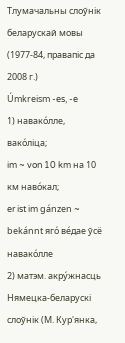Тлумачальны слоўнік беларускай мовы (1977-84, правапіс да 2008 г.)
Úmkreism -es, -e
1) навако́лле, вако́ліца;
im ~ von 10 km на 10 км наво́кал;
er ist im gánzen ~ bekánnt яго́ ве́дае ўсё навако́лле
2) матэм. акру́жнасць
Нямецка-беларускі слоўнік (М. Кур'янка,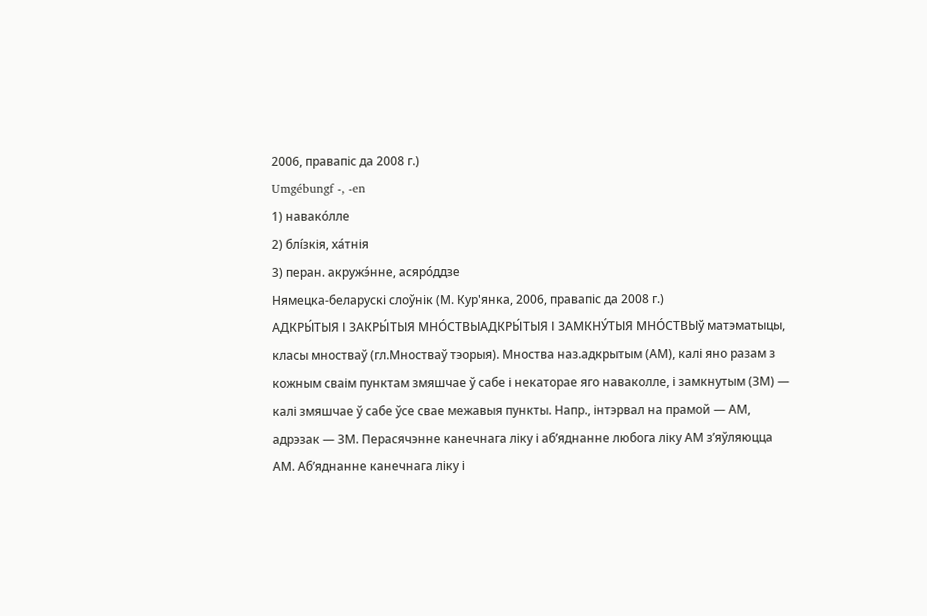2006, правапіс да 2008 г.)
Umgébungf -, -en
1) навако́лле
2) блі́зкія, ха́тнія
3) перан. акружэ́нне, асяро́ддзе
Нямецка-беларускі слоўнік (М. Кур'янка, 2006, правапіс да 2008 г.)
АДКРЫ́ТЫЯ І ЗАКРЫ́ТЫЯ МНО́СТВЫАДКРЫ́ТЫЯ І ЗАМКНУ́ТЫЯ МНО́СТВЫў матэматыцы, класы мностваў (гл.Мностваў тэорыя). Мноства наз.адкрытым (АМ), калі яно разам з кожным сваім пунктам змяшчае ў сабе і некаторае яго наваколле, і замкнутым (ЗМ) — калі змяшчае ў сабе ўсе свае межавыя пункты. Напр., інтэрвал на прамой — АМ, адрэзак — ЗМ. Перасячэнне канечнага ліку і аб’яднанне любога ліку АМ з’яўляюцца АМ. Аб’яднанне канечнага ліку і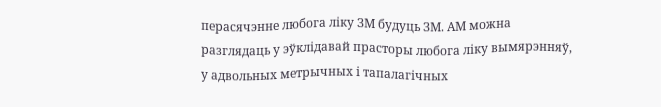перасячэнне любога ліку ЗМ будуць ЗМ. АМ можна разглядаць у эўклідавай прасторы любога ліку вымярэнняў, у адвольных метрычных і тапалагічных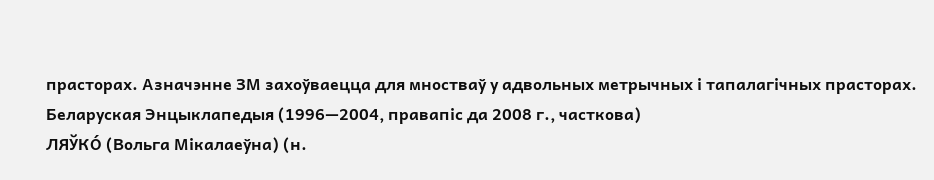прасторах. Азначэнне ЗМ захоўваецца для мностваў у адвольных метрычных і тапалагічных прасторах.
Беларуская Энцыклапедыя (1996—2004, правапіс да 2008 г., часткова)
ЛЯЎКО́ (Вольга Мікалаеўна) (н.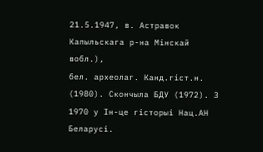21.5.1947, в. Астравок Капыльскага р-на Мінскай вобл.),
бел. археолаг. Канд.гіст.н. (1980). Скончыла БДУ (1972). З 1970 у Ін-це гісторыі Нац.АН Беларусі.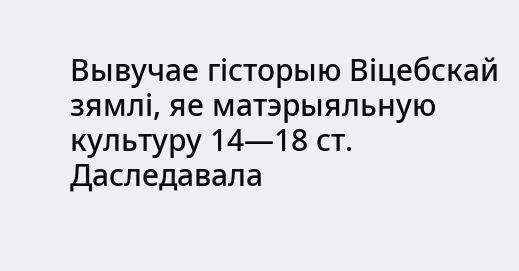Вывучае гісторыю Віцебскай зямлі, яе матэрыяльную культуру 14—18 ст. Даследавала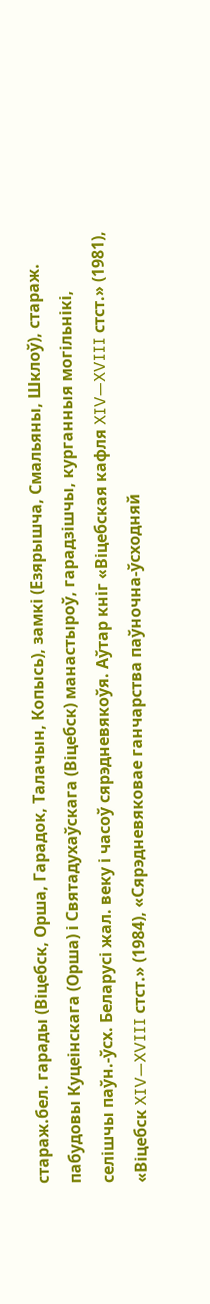стараж.бел. гарады (Віцебск, Орша, Гарадок, Талачын, Копысь), замкі (Езярышча, Смальяны, Шклоў), стараж. пабудовы Куцеінскага (Орша) і Святадухаўскага (Віцебск) манастыроў, гарадзішчы, курганныя могільнікі, селішчы паўн.-ўсх. Беларусі жал. веку і часоў сярэдневякоўя. Аўтар кніг «Віцебская кафля XIV—XVIII стст.» (1981), «Віцебск XIV—XVIII стст.» (1984), «Сярэдневяковае ганчарства паўночна-ўсходняй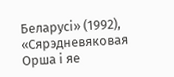Беларусі» (1992), «Сярэдневяковая Орша і яе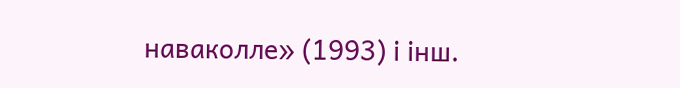наваколле» (1993) і інш.